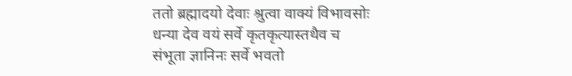ततो ब्रह्मादयो देवाः श्रुत्वा वाक्यं विभावसोः
धन्या देव वयं सर्वे कृतकृत्यास्तथैव च
संभूता ज्ञानिनः सर्वे भवतो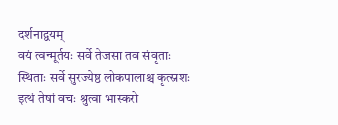दर्शनाद्वयम्
वयं त्वन्मूर्तयः सर्वे तेजसा तव संवृताः
स्थिताः सर्वे सुरज्येष्ठ लोकपालाश्च कृत्स्नशः
इत्थं तेषां वचः श्रुत्वा भास्करो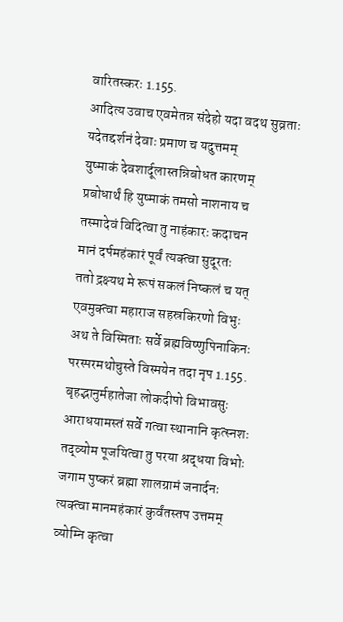वारितस्करः 1.155.
आदित्य उवाच एवमेतन्न संदेहो यदा वदथ सुव्रताः
यदेतद्दर्शनं देवाः प्रमाण च यदुत्तमम्
युष्माकं देवशार्दूलास्तन्निबोधत कारणम्
प्रबोधार्थं हि युष्माकं तमसो नाशनाय च
तस्मादेवं विदित्वा तु नाहंकारः कदाचन
मानं दर्पमहंकारं पूर्वं त्यक्त्वा सुदूरतः
ततो द्रक्ष्यथ मे रूपं सकलं निष्कलं च यत्
एवमुक्त्वा महाराज सहस्रकिरणो विभुः
अथ ते विस्मिताः सर्वे ब्रह्मविष्णुपिनाकिनः
परस्परमथोचुस्ते विस्मयेन तदा नृप 1.155.
बृहद्भानुर्महातेजा लोकदीपो विभावसुः
आराधयामस्तं सर्वे गत्वा स्थानानि कृत्स्नशः
तद्व्योम पूजयित्वा तु परया श्रद्धया विभोः
जगाम पुष्करं ब्रह्मा शालग्रामं जनार्दनः
त्यक्त्वा मानमहंकारं कुर्वंतस्तप उत्तमम्
व्योम्नि कृत्वा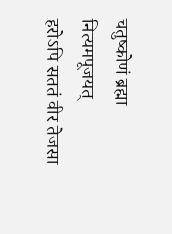चतुष्कोणं ब्रह्मा नित्यमपूजयत्
हरोऽपि सततं वीर तेजसा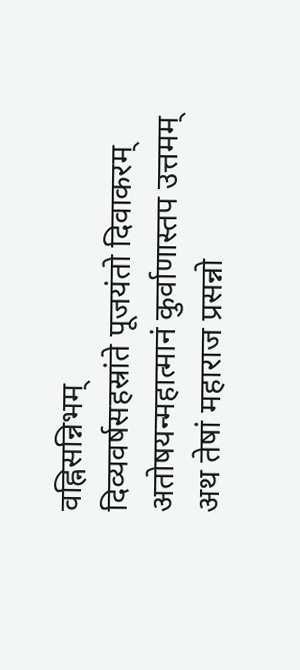वह्निसन्निभम्
दिव्यवर्षसहस्रांते पूजयंतो दिवाकरम्
अतोषयन्महात्मानं कुर्वाणास्तप उत्तमम्
अथ तेषां महाराज प्रसन्नो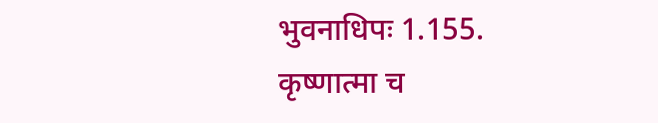भुवनाधिपः 1.155.
कृष्णात्मा च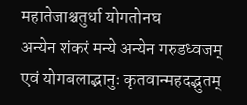महातेजाश्चतुर्धा योगतोनघ
अन्येन शंकरं मन्ये अन्येन गरुडध्वजम्
एवं योगबलाद्भानुः कृतवान्महदद्भुतम्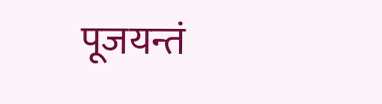पूजयन्तं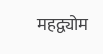महद्व्योम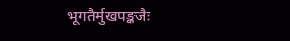भूगतैर्मुखपङ्कजैः